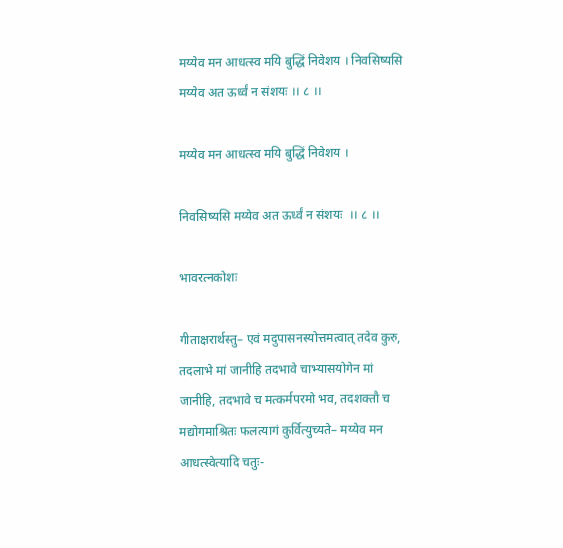मय्येव मन आधत्स्व मयि बुद्धिं निवेशय । निवसिष्यसि मय्येव अत ऊर्ध्वं न संशयः ।। ८ ।।

मय्येव मन आधत्स्व मयि बुद्धिं निवेशय ।

निवसिष्यसि मय्येव अत ऊर्ध्वं न संशयः  ।। ८ ।।

भावरत्नकोशः

गीताक्षरार्थस्तु– एवं मदुपासनस्योत्तमत्वात् तदेव कुरु, तदलाभे मां जानीहि तदभावे चाभ्यासयोगेन मां जानीहि, तदभावे च मत्कर्मपरमो भव, तदशक्तौ च मद्योगमाश्रितः फलत्यागं कुर्वित्युच्यते– मय्येव मन आधत्स्वेत्यादि चतुः-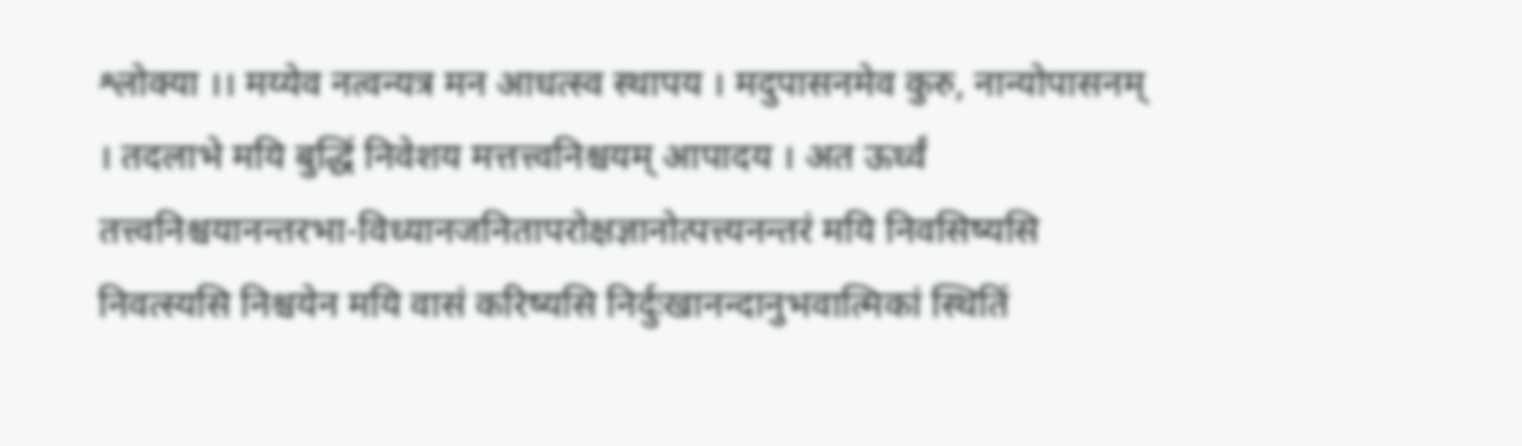श्लोक्या ।। मय्येव नत्वन्यत्र मन आधत्स्व स्थापय । मदुपासनमेव कुरु, नान्योपासनम् । तदलाभे मयि बुद्धिं निवेशय मत्तत्त्वनिश्चयम् आपादय । अत ऊर्ध्वं तत्त्वनिश्चयानन्तरभा-विध्यानजनितापरोक्षज्ञानोत्पत्त्यनन्तरं मयि निवसिष्यसि निवत्स्यसि निश्चयेन मयि वासं करिष्यसि निर्दुःखानन्दानुभवात्मिकां स्थितिं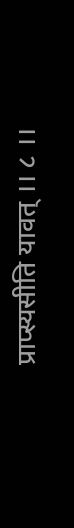प्राप्स्यसीति यावत् ।। ८ ।।